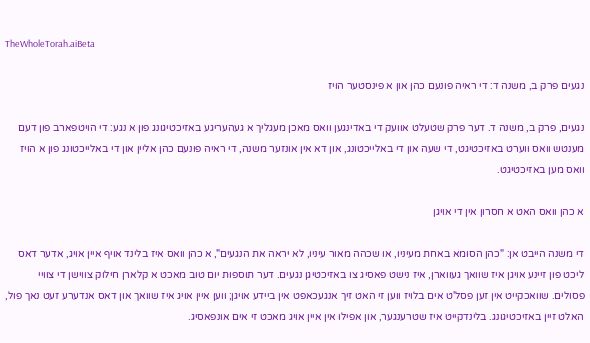TheWholeTorah.aiBeta

נגעים פרק ב, משנה ד: די ראיה פונעם כהן און א פינסטער הויז

נגעים, פרק ב, משנה ד. דער פרק שטעלט אוועק די באדינגען וואס מאכן מעגליך א געהעריגע באזיכטיגונג פון א נגע: די הויטפארב פון דעם מענטש וואס ווערט באזיכטיגט, די שעה און די באלייכטונג, און דא אין אונזער משנה, די ראיה פונעם כהן אליין און די באלייכטונג פון א הויז וואס מען באזיכטיגט.

א כהן וואס האט א חסרון אין די אויגן

די משנה הייבט אן: "כהן הסומא באחת מעיניו, או שכהה מאור עיניו, לא יראה את הנגעים", א כהן וואס איז בלינד אויף איין אויג, אדער דאס ליכט פון זיינע אויגן איז שוואך געווארן, איז נישט פאסיג צו באזיכטיגן נגעים. דער תוספות יום טוב מאכט א קלארן חילוק צווישן די צוויי פסולים. שוואכקייט אין זען פסל'ט אים בלויז ווען זי האט זיך אנגעכאפט אין ביידע אויגן; ווען איין אויג איז שוואך און דאס אנדערע זעט נאך פול, האלט זיין באזיכטיגונג. בלינדקייט איז שטרענגער, און אפילו אין איין אויג מאכט זי אים אונפאסיג.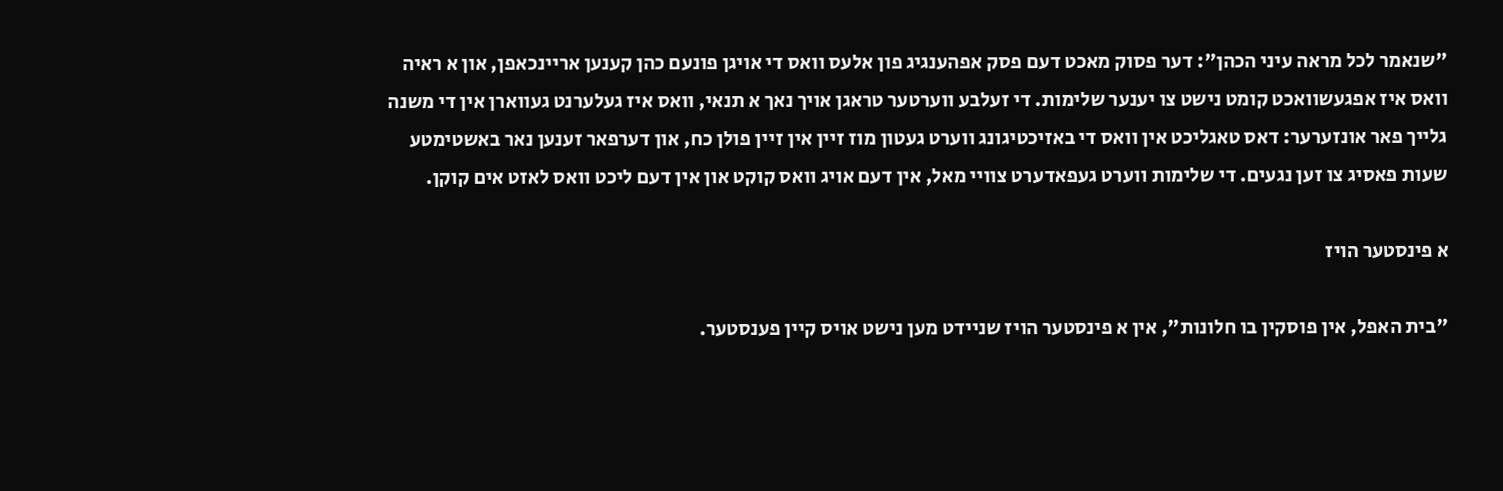"שנאמר לכל מראה עיני הכהן": דער פסוק מאכט דעם פסק אפהענגיג פון אלעס וואס די אויגן פונעם כהן קענען אריינכאפן, און א ראיה וואס איז אפגעשוואכט קומט נישט צו יענער שלימות. די זעלבע ווערטער טראגן אויך נאך א תנאי, וואס איז געלערנט געווארן אין די משנה גלייך פאר אונזערער: דאס טאגליכט אין וואס די באזיכטיגונג ווערט געטון מוז זיין אין זיין פולן כח, און דערפאר זענען נאר באשטימטע שעות פאסיג צו זען נגעים. די שלימות ווערט געפאדערט צוויי מאל, אין דעם אויג וואס קוקט און אין דעם ליכט וואס לאזט אים קוקן.

א פינסטער הויז

"בית האפל, אין פוסקין בו חלונות", אין א פינסטער הויז שניידט מען נישט אויס קיין פענסטער.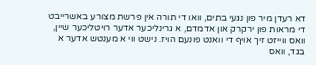דא רעדן מיר פון נגעי בתים, וואו די תורה אין פרשת מצורע באשרייבט די מראות פון ירקרק און אדמדם, א גרינליכער אדער רויטליכער שיין, וואס ווייזט זיך אויף די וואנט פונעם הויז. נישט ווי א מענטש אדער א בגד, וואס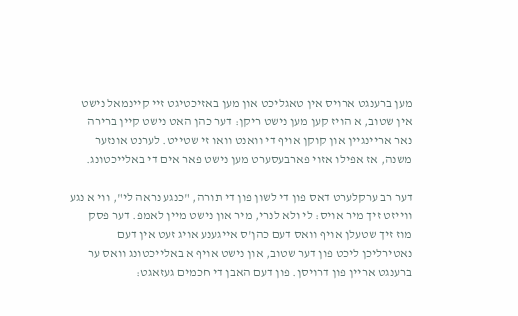מען ברענגט ארויס אין טאגליכט און מען באזיכטיגט זיי קיינמאל נישט אין שטוב, א הויז קען מען נישט ריקן: דער כהן האט נישט קיין ברירה נאר אריינגיין און קוקן אויף די וואנט וואו זי שטייט. לערנט אונזער משנה, אז אפילו אזוי פארבעסערט מען נישט פאר אים די באלייכטונג.

דער רב ערקלערט דאס פון די לשון פון די תורה, "כנגע נראה לי", ווי א נגע ווייזט זיך מיר אויס: לי ולא לנרי, מיר און נישט מיין לאמפ. דער פסק מוז זיך שטעלן אויף וואס דעם כהן'ס אייגענע אויג זעט אין דעם נאטירליכן ליכט פון דער שטוב, און נישט אויף א באלייכטונג וואס ער ברענגט אריין פון דרויסן. פון דעם האבן די חכמים געזאגט: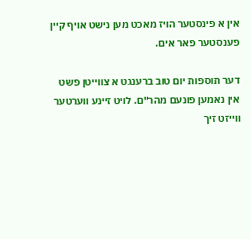אין א פינסטער הויז מאכט מען נישט אויף קיין פענסטער פאר אים.

דער תוספות יום טוב ברענגט א צווייטן פשט אין נאמען פונעם מהר"ם. לויט זיינע ווערטער ווייזט זיך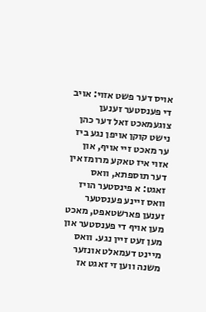אויס דער פשט אזוי: אויב די פענסטער זענען צוגעמאכט זאל דער כהן נישט קוקן אויפן נגע ביז ער מאכט זיי אויף, און אזוי איז טאקע מרומז אין דער תוספתא, וואס זאגט: א פינסטער הויז וואס זיינע פענסטער זענען פארשטאפט, מאכט מען אויף די פענסטער און מען זעט זיין נגע. וואס מיינט דעמאלט אונזער משנה ווען זי זאגט אז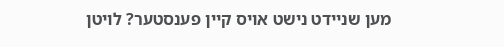מען שניידט נישט אויס קיין פענסטער? לויטן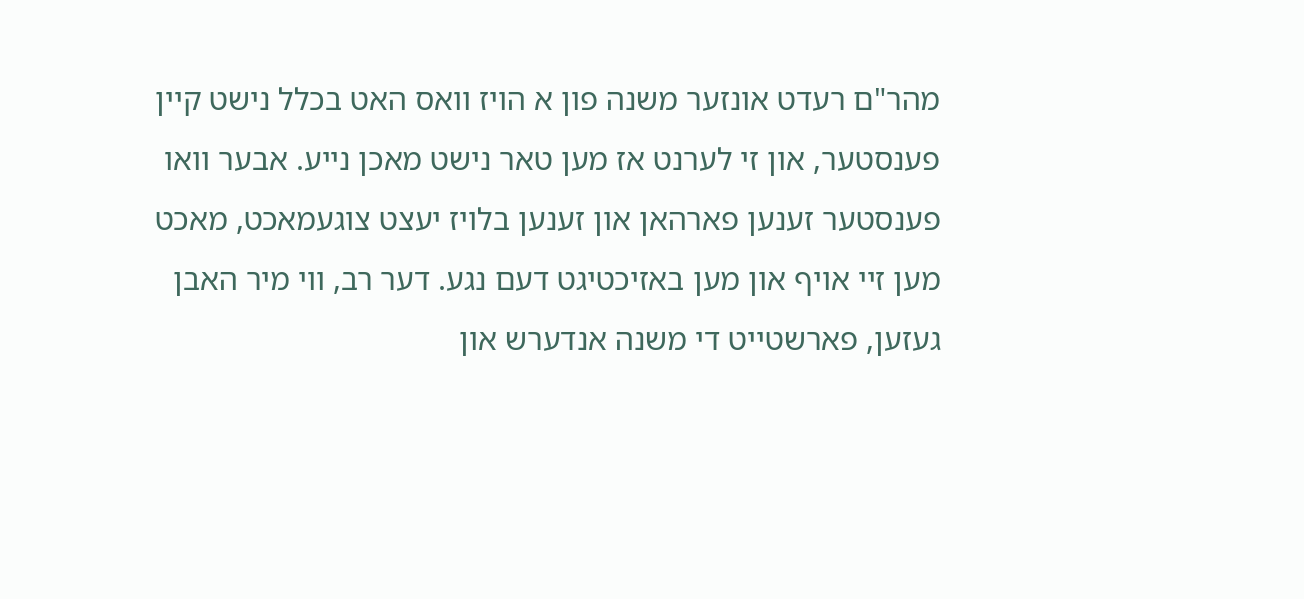מהר"ם רעדט אונזער משנה פון א הויז וואס האט בכלל נישט קיין פענסטער, און זי לערנט אז מען טאר נישט מאכן נייע. אבער וואו פענסטער זענען פארהאן און זענען בלויז יעצט צוגעמאכט, מאכט מען זיי אויף און מען באזיכטיגט דעם נגע. דער רב, ווי מיר האבן געזען, פארשטייט די משנה אנדערש און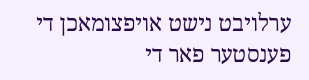ערלויבט נישט אויפצומאכן די פענסטער פאר די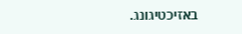באזיכטיגונג.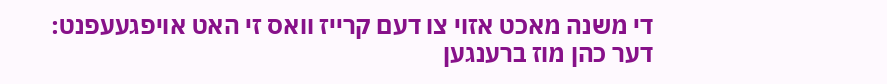די משנה מאכט אזוי צו דעם קרייז וואס זי האט אויפגעעפנט: דער כהן מוז ברענגען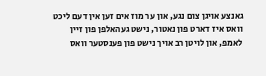גאנצע אויגן צום נגע, און ער מוז אים זען אין דעם ליכט וואס איז דארט פון נאטור, נישט געהאלפן פון זיין לאמפ, און לויטן רב אויך נישט פון פענסטער וואס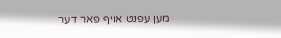מען עפנט אויף פאר דער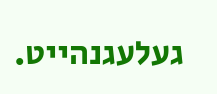געלעגנהייט.